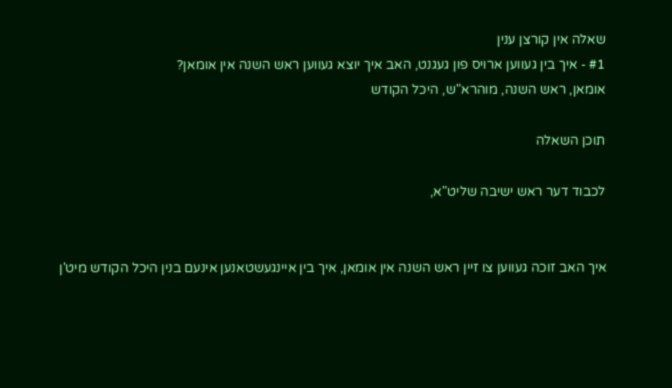שאלה אין קורצן ענין
#1 - איך בין געווען ארויס פון געגנט, האב איך יוצא געווען ראש השנה אין אומאן?
אומאן, ראש השנה, מוהרא"ש, היכל הקודש

תוכן השאלה

לכבוד דער ראש ישיבה שליט"א,


איך האב זוכה געווען צו זיין ראש השנה אין אומאן, איך בין איינגעשטאנען אינעם בנין היכל הקודש מיט'ן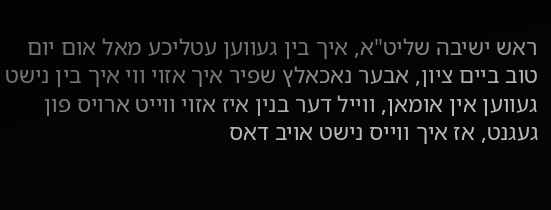ראש ישיבה שליט"א, איך בין געווען עטליכע מאל אום יום טוב ביים ציון, אבער נאכאלץ שפיר איך אזוי ווי איך בין נישט געווען אין אומאן, ווייל דער בנין איז אזוי ווייט ארויס פון געגנט, אז איך ווייס נישט אויב דאס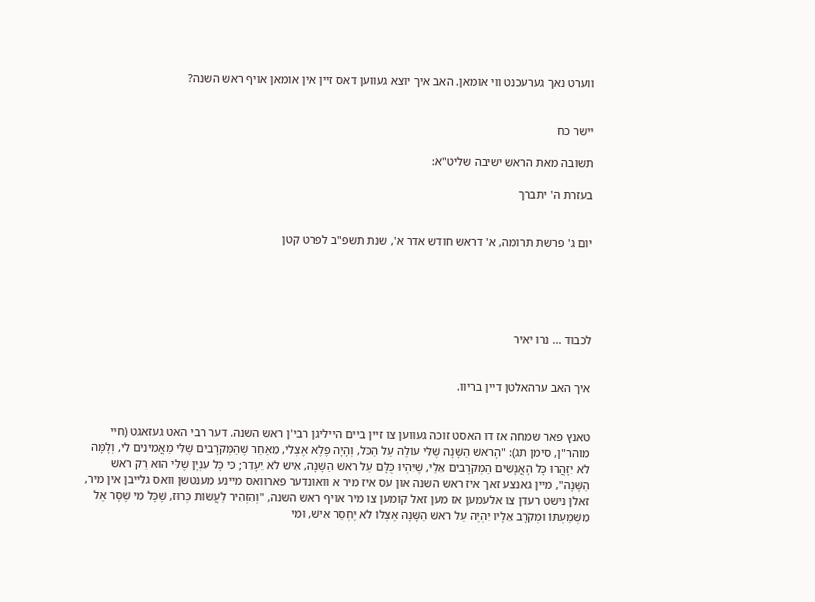ווערט נאך גערעכנט ווי אומאן. האב איך יוצא געווען דאס זיין אין אומאן אויף ראש השנה?


יישר כח

תשובה מאת הראש ישיבה שליט"א:

בעזרת ה' יתברך


יום ג' פרשת תרומה, א' דראש חודש אדר א', שנת תשפ"ב לפרט קטן





לכבוד ... נרו יאיר


איך האב ערהאלטן דיין בריוו.


טאנץ פאר שמחה אז דו האסט זוכה געווען צו זיין ביים הייליגן רבי'ן ראש השנה. דער רבי האט געזאגט (חיי מוהר"ן, סימן תג): "הָרֹאשׁ הַשָּׁנָה שֶׁלִּי עוֹלֶה עַל הַכֹּל, וְהָיָה פֶּלֶא אֶצְלִי, מֵאַחַר שֶׁהַמְּקֹרָבִים שֶׁלִּי מַאֲמִינִים לִי, וְלָמָּה לֹא יִזָּהֲרוּ כָּל הָאֲנָשִׁים הַמְקֹרָבִים אֵלַי, שֶׁיִּהְיוּ כֻּלָּם עַל רֹאשׁ הַשָּׁנָה, אִישׁ לֹא יֵעָדֵר; כִּי כָּל עִנְיָן שֶׁלִּי הוּא רַק רֹאשׁ הַשָּׁנָה", מיין גאנצע זאך איז ראש השנה און עס איז מיר א וואונדער פארוואס מיינע מענטשן וואס גלייבן אין מיר, זאלן נישט רעדן צו אלעמען אז מען זאל קומען צו מיר אויף ראש השנה, "וְהִזְהִיר לַעֲשׂוֹת כְּרוּז, שֶׁכָּל מִי שֶׁסָּר אֶל מִשְׁמַעְתּוֹ וּמְקֹרָב אֵלָיו יִהְיֶה עַל רֹאשׁ הַשָּׁנָה אֶצְלוֹ לֹא יֶחְסַר אִישׁ, וּמִי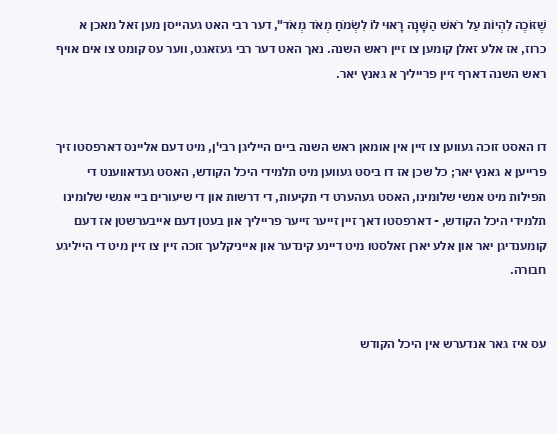שֶׁזּוֹכֶה לִהְיוֹת עַל רֹאשׁ הַשָּׁנָה רָאוּי לוֹ לִשְׂמֹחַ מְאֹד מְאֹד", דער רבי האט געהייסן מען זאל מאכן א כרוז, אז אלע זאלן קומען צו זיין ראש השנה. נאך האט דער רבי געזאגט, ווער עס קומט צו אים אויף ראש השנה דארף זיין פרייליך א גאנץ יאר.


דו האסט זוכה געווען צו זיין אין אומאן ראש השנה ביים הייליגן רבי'ן, מיט דעם אליינס דארפסטו זיך פרייען א גאנץ יאר; כל שכן אז דו ביסט געווען מיט תלמידי היכל הקודש, האסט געדאווענט די תפילות מיט אנשי שלומינו, האסט געהערט די תקיעות, די דרשות און די שיעורים ביי אנשי שלומינו תלמידי היכל הקודש, - דארפסטו דאך זיין זייער זייער פרייליך און בעטן דעם אייבערשטן אז דעם קומענדיגן יאר און אלע יארן זאלסטו מיט דיינע קינדער און אייניקלעך זוכה זיין צו זיין מיט די הייליגע חבורה.


עס איז גאר אנדערש אין היכל הקודש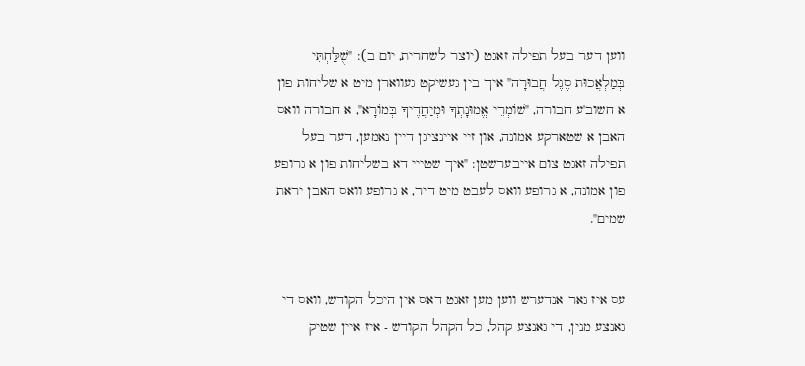ווען דער בעל תפילה זאגט (יוצר לשחרית, יום ב): "שֻׁלַּחְתִּי בְּמַלְאֲכוּת סֶגֶל חֲבוּרָה" איך בין געשיקט געווארן מיט א שליחות פון א חשוב'ע חבורה, "שׁוֹמְרֵי אֱמוּנָתְךָ וּמְיַחֲדֶיךָ בְּמוֹרָא", א חבורה וואס האבן א שטארקע אמונה, און זיי איינציגן דיין נאמען, דער בעל תפילה זאגט צום אייבערשטן: "איך שטייי דא בשליחות פון א גרופע פון אמונה, א גרופע וואס לעבט מיט דיר, א גרופע וואס האבן יראת שמים".


עס איז גאר אנדערש ווען מען זאגט דאס אין היכל הקודש, וואס די גאנצע מנין, די גאנצע קהל, כל הקהל הקודש - איז איין שטיק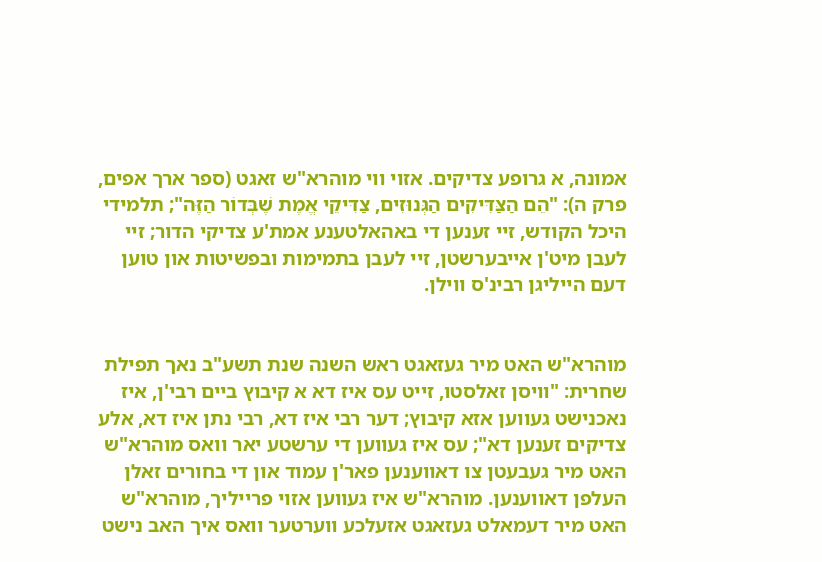אמונה, א גרופע צדיקים. אזוי ווי מוהרא"ש זאגט (ספר ארך אפים, פרק ה): "הֵם הַצַּדִּיקִים הַגְּנוּזִים, צַדִּיקֵי אֱמֶת שֶׁבְּדוֹר הַזֶּה"; תלמידי היכל הקודש, זיי זענען די באהאלטענע אמת'ע צדיקי הדור; זיי לעבן מיט'ן אייבערשטן, זיי לעבן בתמימות ובפשיטות און טוען דעם הייליגן רבינ'ס ווילן.


מוהרא"ש האט מיר געזאגט ראש השנה שנת תשע"ב נאך תפילת שחרית: "וויסן זאלסטו, זייט עס איז דא א קיבוץ ביים רבי'ן, איז נאכנישט געווען אזא קיבוץ; דער רבי איז דא, רבי נתן איז דא, אלע צדיקים זענען דא"; עס איז געווען די ערשטע יאר וואס מוהרא"ש האט מיר געבעטן צו דאווענען פאר'ן עמוד און די בחורים זאלן העלפן דאווענען. מוהרא"ש איז געווען אזוי פרייליך, מוהרא"ש האט מיר דעמאלט געזאגט אזעלכע ווערטער וואס איך האב נישט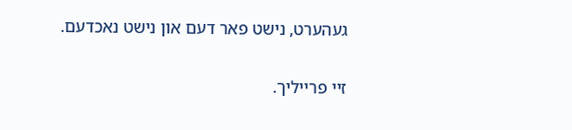געהערט, נישט פאר דעם און נישט נאכדעם.


זיי פרייליך.